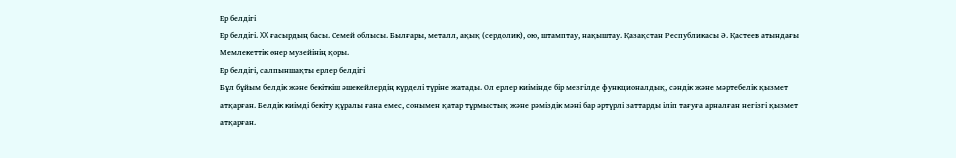Ер белдігі
Ер белдігі. XX ғасырдың басы. Семей облысы. Былғары, металл, ақық (сердолик), ою, штамптау, нақыштау. Қазақстан Республикасы Ә. Қастеев атындағы Мемлекеттік өнер музейінің қоры.
Ер белдігі, салпыншақты ерлер белдігі
Бұл бұйым белдік және бекіткіш әшекейлердің күрделі түріне жатады. Ол ерлер киімінде бір мезгілде функционалдық, сәндік және мәртебелік қызмет атқарған. Белдік киімді бекіту құралы ғана емес, сонымен қатар тұрмыстық және рәміздік мәні бар әртүрлі заттарды іліп тағуға арналған негізгі қызмет атқарған.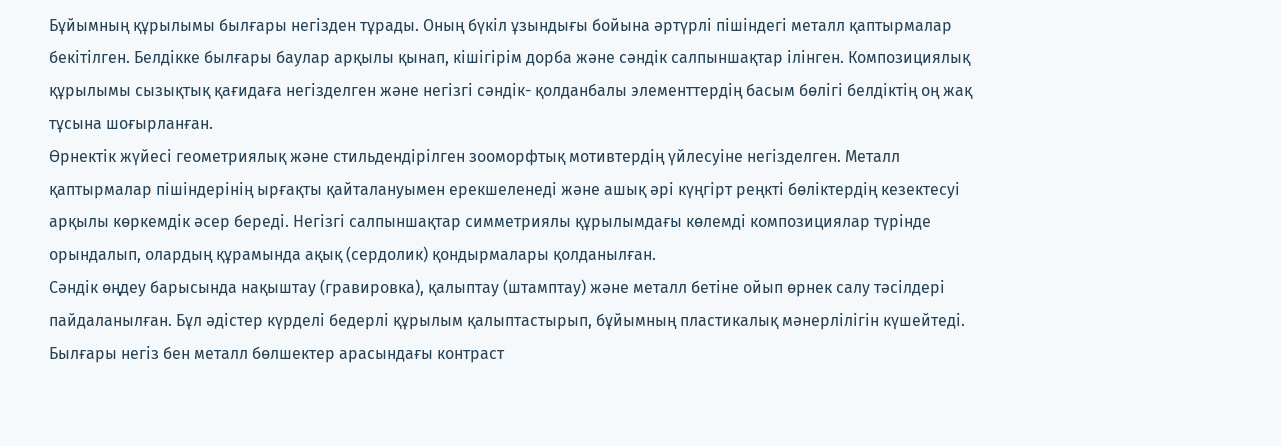Бұйымның құрылымы былғары негізден тұрады. Оның бүкіл ұзындығы бойына әртүрлі пішіндегі металл қаптырмалар бекітілген. Белдікке былғары баулар арқылы қынап, кішігірім дорба және сәндік салпыншақтар ілінген. Композициялық құрылымы сызықтық қағидаға негізделген және негізгі сәндік- қолданбалы элементтердің басым бөлігі белдіктің оң жақ тұсына шоғырланған.
Өрнектік жүйесі геометриялық және стильдендірілген зооморфтық мотивтердің үйлесуіне негізделген. Металл қаптырмалар пішіндерінің ырғақты қайталануымен ерекшеленеді және ашық әрі күңгірт реңкті бөліктердің кезектесуі арқылы көркемдік әсер береді. Негізгі салпыншақтар симметриялы құрылымдағы көлемді композициялар түрінде орындалып, олардың құрамында ақық (сердолик) қондырмалары қолданылған.
Сәндік өңдеу барысында нақыштау (гравировка), қалыптау (штамптау) және металл бетіне ойып өрнек салу тәсілдері пайдаланылған. Бұл әдістер күрделі бедерлі құрылым қалыптастырып, бұйымның пластикалық мәнерлілігін күшейтеді. Былғары негіз бен металл бөлшектер арасындағы контраст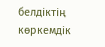белдіктің көркемдік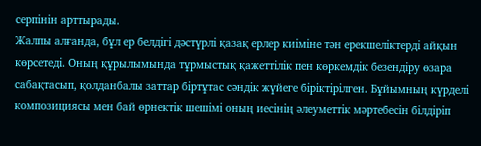серпінін арттырады.
Жалпы алғанда, бұл ер белдігі дәстүрлі қазақ ерлер киіміне тән ерекшеліктерді айқын көрсетеді. Оның құрылымында тұрмыстық қажеттілік пен көркемдік безендіру өзара сабақтасып, қолданбалы заттар біртұтас сәндік жүйеге біріктірілген. Бұйымның күрделі композициясы мен бай өрнектік шешімі оның иесінің әлеуметтік мәртебесін білдіріп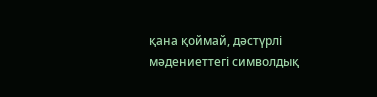қана қоймай, дәстүрлі мәдениеттегі символдық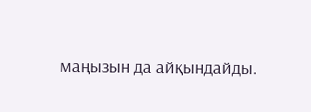маңызын да айқындайды.